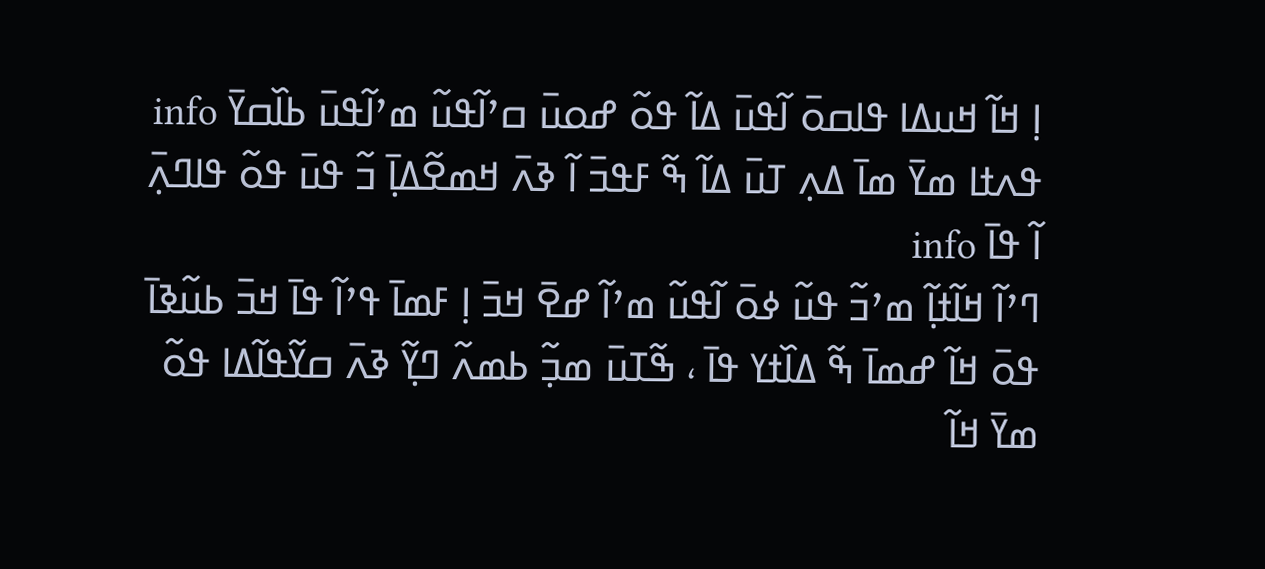ߊ߲ ߞߊ߬ ߞߎߡߊ ߟߊߛߋ߫ ߊ߬ߟߎ߫ ߡߊ߬ ߟߋ߬ ߝߋߎ߫ ߛߴߊ߬ߟߎ߬ ߘߴߊ߬ߟߎ߫ ߕߊ߰ߛߌ߫ info
ߟߍߙߊ ߘߌ߫ ߘߊ߫ ߡߍ߲ ߠߎ߫ ߡߊ߬ ߒ߬ ߓߟߏ߫ ߊ߬ ߢߍ߫ ߞߘߐ߬ߡߊ߲߫ ߏ߬ ߟߎ߫ ߟߋ߬ ߟߊߣߍ߲߫ ߊ߬ ߟߊ߫ info
ߣߴߊ߬ ߞߊ߬ߙߊ߲߬ ߘߴߏ߬ ߟߎ߬ ߦߋ߫ ߊ߬ߟߎ߬ ߘߴߊ߬ ߝߐ߫ ߞߏ߫ ߊ߲ ߓߘߊ߫ ߟߴߊ߬ ߟߊ߫ ߞߏ߫ ߕߎ߬ߢߊ߫ ߟߋ߫ ߞߊ߬ ߝߘߊ߫ ߒ߬ ߡߊ߰ߙߌ ߟߊ߫ ، ߒ߬ߠߎ߫ ߘߏ߲߬ ߕߘߍ߬ ߣߌ߲߬ ߢߍ߫ ߛߌ߬ߟߊ߬ߡߊ ߟߋ߬ ߘߌ߫ ߞߊ߬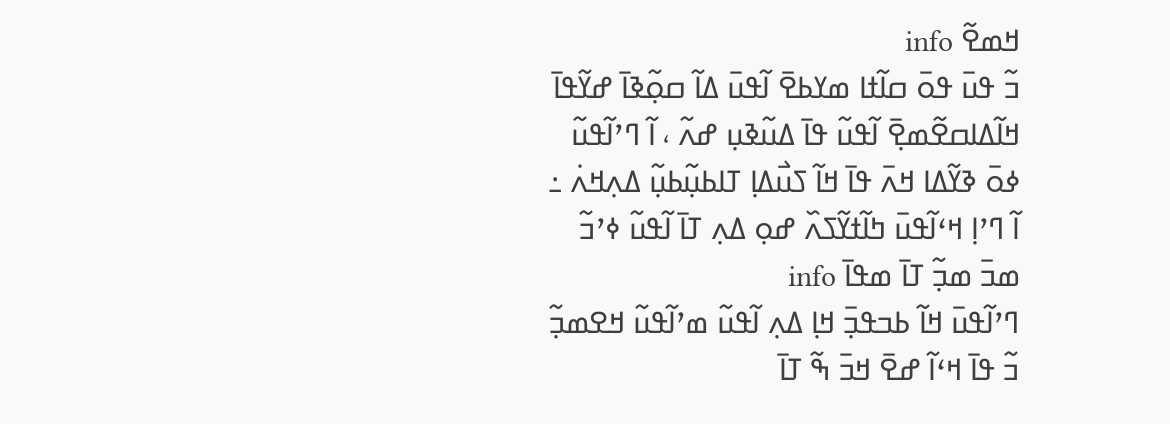ߞߘߐ߬ info
ߏ߬ ߟߎ߫ ߟߋ߫ ߛߊ߬ߙߊ ߘߌߕߐ߫ ߊ߬ߟߎ߫ ߡߊ߬ ߛߋ߲߬ߢߊ߫ ߝߌ߬ߟߊ߫ ߞߊ߬ߡߊߛߐ߬ߘߐ߲߫ ߊ߬ߟߎ߬ ߟߊ߫ ߡߎ߬ߢߎ߲ ߝߍ߬ ، ߊ߬ ߣߴߊ߬ߟߎ߬ ߦߋ߫ ߢߌ߬ߡߊ ߞߍ߫ ߟߊ߫ ߞߊ߬ ߖߎ߯ߡߊ߲ ߠߊߕߎ߲߬ߕߎ߲߬ ߡߍ߲ߞߍ߭ ߸ ߊ߬ ߣߴߊ߲ ߞߵߊ߬ߟߎ߫ ߤߊ߬ߙߌ߬ߖߍ߰ ߝߋ߲ ߡߍ߲ ߠߊ߫ ߊ߬ߟߎ߬ ߦߴߏ߬ ߘߏ߫ ߘߏ߲߬ ߠߊ߫ ߘߟߊ߫ info
ߣߴߊ߬ߟߎ߫ ߞߊ߬ ߕߏߟߏ߲߫ ߞߊ߲ ߡߍ߲ ߊ߬ߟߎ߬ ߘߴߊ߬ߟߎ߬ ߞߐߘߏ߲߬ ߏ߬ ߟߊ߫ ߞߵߊ߬ ߝߐ߫ ߞߏ߫ ߒ߬ ߠߊ߫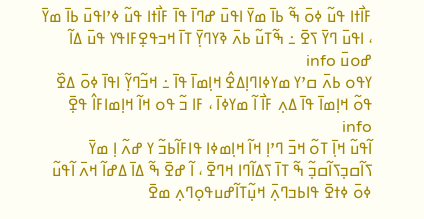ߓߊ߯ߙߊ ߟߎ߬ ߦߋ߫ ߒ߬ ߕߊ߫ ߘߌ߫ ߊߟߎ߫ ߝߣߊ߫ ߟߊ߫ ߓߊ߯ߙߊ ߟߎ߬ ߦߴߊߟߎ߫ ߕߊ߫ ߘߌ߫ ، ߊߟߎ߫ ߣߌ߫ ߖߐ߫ ߸ ߒ߬ߠߎ߬ ߕߍ߫ ߢߌߣߌ߲߫ ߠߊ߫ ߞߏߟߐ߲ߓߊߟߌ ߟߎ߫ ߡߊ߬ ߝߋߎ߫ info
ߌߟߋ ߕߍ߫ ߛߴߌ ߘߌߦߊߣߊ߲ߡߐ߮ ߞߊ߲ߘߊ߫ ߟߊ߫ ߸ ߞߏ߬ߣߌ߲߬ ߊߟߊ߫ ߦߋ߫ ߡߐ߰ ߟߋ߬ ߞߊ߲ߘߊ߫ ߟߊ߫ ߡߍ߲ ߓߊ߯ ߊ߬ ߘߌߦߊ߫ ، ߓߊ ߏ߬ ߟߋ ߞߊ߬ ߞߊ߲ߘߊߓߊ߮ ߟߐ߲߫ info
ߊ߬ߟߎ߬ ߞߊ߲߫ ߠߋ߬ ߞߏ߫ ߣߴߊ߲ ߞߊ߬ ߞߊ߲ߘߦߊ ߟߊߓߊ߬ߕߏ߬ ߌ ߝߍ߬ ߊ߲ ߘߌ߫ ߖߊ߬ߛߏ߲ߖߊ߬ߛߏ߲߬ ߒ߬ ߠߊ߫ ߖߡߊ߬ߣߊ ߞߣߐ߫ ، ߊ߬ ߝߐ߫ ߒ߬ ߡߊ߫ ߡߝߊ߬ ߞߍ߫ ߊ߬ߟߎ߬ ߦߋ߫ ߦߙߐ߫ ߟߊߕߏߣߍ߲߫ ߞߎ߲߬ߠߊ߬ߝߎߟߋ߲ߣߍ߲ ߘߐ߫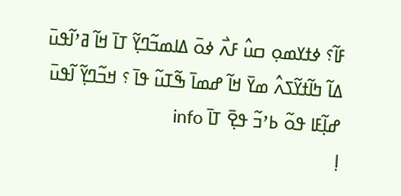ߓߊ߬؟ ߦߙߌߘߋ߲ ߛߎ߮ ߓߍ߯ ߦߋ߫ ߡߊߘߏ߬ߣߌ߲߬ ߠߊ߫ ߞߊ߬ ߥߴߊ߬ߟߎ߫ ߡߊ߬ ߤߊ߬ߙߌ߬ߖߍ߮ ߘߌ߫ ߞߊ߬ ߝߘߊ߫ ߒ߬ߠߎ߬ ߟߊ߫ ؟ ߞߏ߬ߣߌ߲߬ ߊ߬ߟߎ߫ ߝߊ߲߬ߓߊ ߟߋ߬ ߕߴߏ߬ ߟߐ߲߫ ߠߊ߫ info
ߊ߲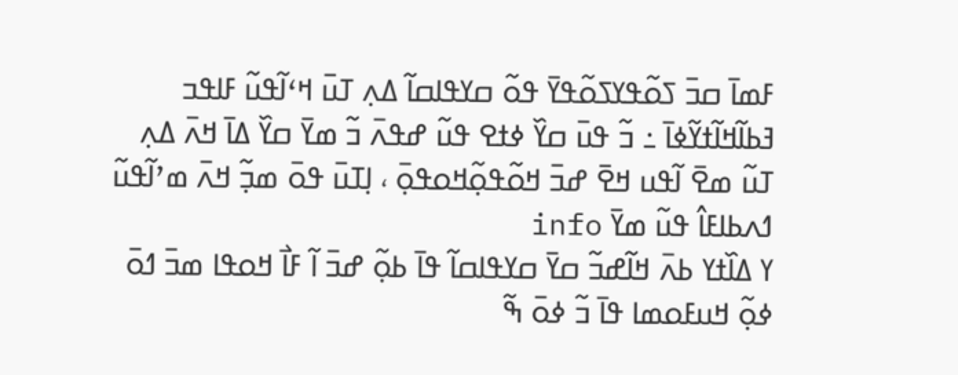ߓߘߊ߫ ߛߏ߫ ߖߋ߬ߟߌߖߋ߬ߟߌ߫ ߟߋ߬ ߛߌߟߊߛߊ߬ ߡߍ߲ ߠߎ߫ ߞߵߊ߬ߟߎ߬ ߓߊߟߏ ߔߕߊ߬ߞߊ߬ߙߌ߬ߦߊ߫ ߸ ߏ߬ ߟߎ߫ ߛߌ߰ ߦߙߐ ߟߎ߬ ߝߟߍ߫ ߏ߬ ߘߌ߫ ߛߌ߰ ߡߊ߫ ߞߍ߫ ߡߍ߲ ߠߎ߬ ߘߐ߫ ߊ߬ߟߎ ߞߐ߫ ߝߏ߫ ߞߋ߬ߟߋ߲߬ߞߋߟߋ߲߫ ، ߊ߲ߠߎ߫ ߟߋ߫ ߘߏ߲߬ ߞߍ߫ ߘߴߊ߬ߟߎ߬ ߗߍߕߊߓߊ߮ ߟߎ߬ ߘߌ߫ info
ߌ ߡߊ߰ߙߌ ߕߍ߫ ߞߊ߬ߝߏ߬ ߛߌ߫ ߛߌߟߊߛߊ߬ ߟߊ߫ ߕߋ߲߬ ߝߏ߫ ߊ߬ ߓߊ߯ ߞߋߟߊ ߘߏ߫ ߗߋ߫ ߦߋ߲߬ ߞߎߓߋߘߊ ߟߊ߫ ߏ߬ ߦߋ߫ ߒ߬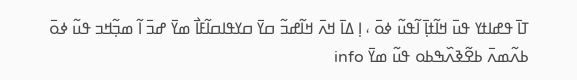ߠߊ߫ ߟߝߊߙߌ ߟߎ߫ ߞߊ߬ߙߊ߲߫ ߊ߬ߟߎ߬ ߦߋ߫ ، ߊ߲ ߡߊ߫ ߞߍ߫ ߞߊ߬ߝߏ߬ ߛߌ߫ ߛߌߟߊߛߊ߬ߓߊ߯ ߘߌ߫ ߝߏ߫ ߊ߬ ߘߏ߲߬ߞߏ ߟߎ߬ ߦߋ߫ ߕߍ߬ߘߍ߫ ߕߐ߬ߢߍ߰ߒߕߋ ߟߎ߬ ߘߌ߫ info